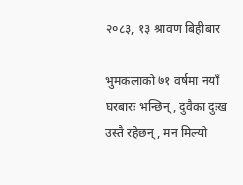२०८३, १३ श्रावण बिहीबार

भुमकलाको ७१ वर्षमा नयाँ घरबारः भन्छिन्, दुवैका दुःख उस्तै रहेछन्, मन मिल्यो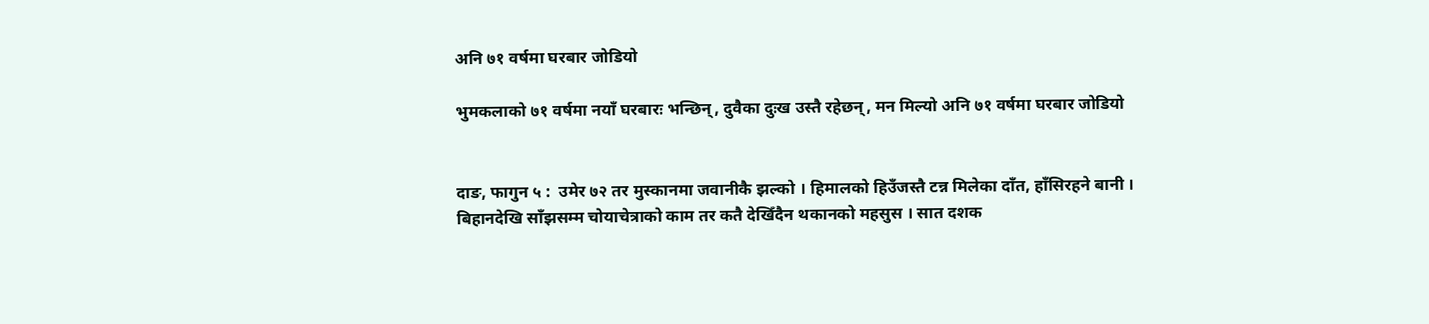अनि ७१ वर्षमा घरबार जोडियो

भुमकलाको ७१ वर्षमा नयाँ घरबारः भन्छिन्, दुवैका दुःख उस्तै रहेछन्, मन मिल्यो अनि ७१ वर्षमा घरबार जोडियो


दाङ, फागुन ५ :  उमेर ७२ तर मुस्कानमा जवानीकै झल्को । हिमालको हिउँजस्तै टन्न मिलेका दाँत, हाँसिरहने बानी । बिहानदेखि साँझसम्म चोयाचेत्राको काम तर कतै देखिँदैन थकानको महसुस । सात दशक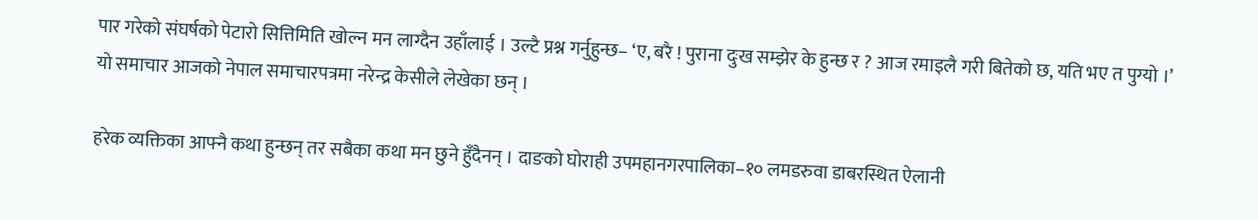पार गरेको संघर्षको पेटारो सित्तिमिति खोल्न मन लाग्दैन उहाँलाई । उल्टै प्रश्न गर्नुहुन्छ– ‘ए, बरै ! पुराना दुःख सम्झेर के हुन्छ र ? आज रमाइलै गरी बितेको छ, यति भए त पुग्यो ।’ यो समाचार आजको नेपाल समाचारपत्रमा नरेन्द्र केसीले लेखेका छन् ।

हरेक व्यक्तिका आफ्नै कथा हुन्छन् तर सबैका कथा मन छुने हुँदैनन् । दाङको घोराही उपमहानगरपालिका–१० लमडरुवा डाबरस्थित ऐलानी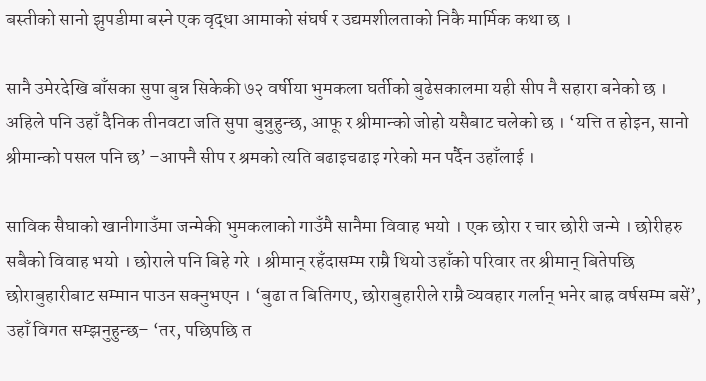बस्तीको सानो झुपडीमा बस्ने एक वृद्धा आमाको संघर्ष र उद्यमशीलताको निकै मार्मिक कथा छ ।

सानै उमेरदेखि बाँसका सुपा बुन्न सिकेकी ७२ वर्षीया भुमकला घर्तीको बुढेसकालमा यही सीप नै सहारा बनेको छ । अहिले पनि उहाँ दैनिक तीनवटा जति सुपा बुन्नुहुन्छ, आफू र श्रीमान्को जोहो यसैबाट चलेको छ । ‘यत्ति त होइन, सानो श्रीमान्को पसल पनि छ’ –आफ्नै सीप र श्रमको त्यति बढाइचढाइ गरेको मन पर्दैन उहाँलाई ।

साविक सैघाको खानीगाउँमा जन्मेकी भुमकलाको गाउँमै सानैमा विवाह भयो । एक छोरा र चार छोरी जन्मे । छोरीहरु सबैको विवाह भयो । छोराले पनि बिहे गरे । श्रीमान् रहँदासम्म राम्रै थियो उहाँको परिवार तर श्रीमान् बितेपछि छोराबुहारीबाट सम्मान पाउन सक्नुभएन । ‘बुढा त बितिगए, छोराबुहारीले राम्रै व्यवहार गर्लान् भनेर बाह्र वर्षसम्म बसें’, उहाँ विगत सम्झनुहुन्छ– ‘तर, पछिपछि त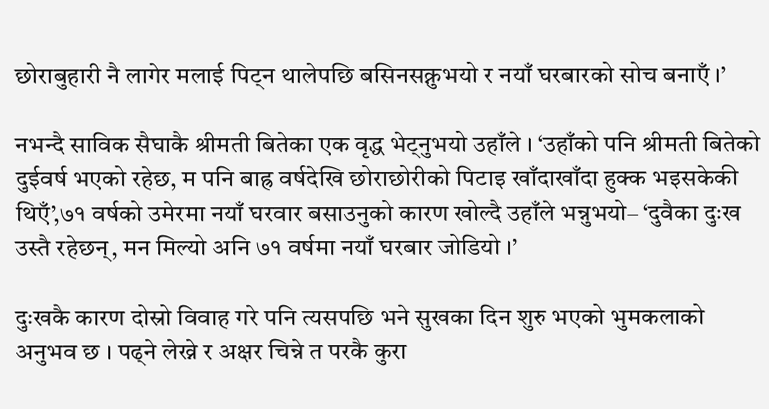छोराबुहारी नै लागेर मलाई पिट्न थालेपछि बसिनसक्नुभयो र नयाँ घरबारको सोच बनाएँ ।’

नभन्दै साविक सैघाकै श्रीमती बितेका एक वृद्ध भेट्नुभयो उहाँले । ‘उहाँको पनि श्रीमती बितेको दुईवर्ष भएको रहेछ, म पनि बाह्र वर्षदेखि छोराछोरीको पिटाइ खाँदाखाँदा हुक्क भइसकेकी थिएँ’,७१ वर्षको उमेरमा नयाँ घरवार बसाउनुको कारण खोल्दै उहाँले भन्नुभयो– ‘दुवैका दुःख उस्तै रहेछन्, मन मिल्यो अनि ७१ वर्षमा नयाँ घरबार जोडियो ।’

दुःखकै कारण दोस्रो विवाह गरे पनि त्यसपछि भने सुखका दिन शुरु भएको भुमकलाको अनुभव छ । पढ्ने लेख्ने र अक्षर चिन्ने त परकै कुरा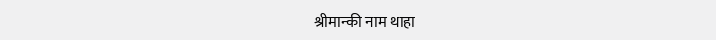श्रीमान्की नाम थाहा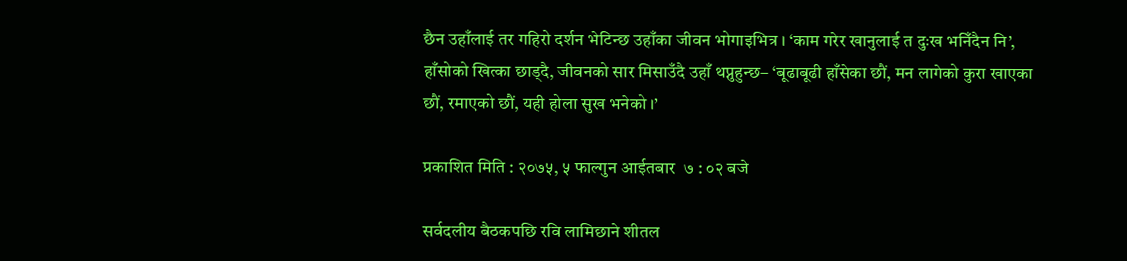छैन उहाँलाई तर गहिरो दर्शन भेटिन्छ उहाँका जीवन भोगाइभित्र । ‘काम गरेर खानुलाई त दुःख भनिँदैन नि’, हाँसोको खित्का छाड्दै, जीवनको सार मिसाउँदै उहाँ थप्नुहुन्छ– ‘बूढाबूढी हाँसेका छौं, मन लागेको कुरा खाएका छौं, रमाएको छौं, यही होला सुख भनेको ।’

प्रकाशित मिति : २०७५, ५ फाल्गुन आईतबार  ७ : ०२ बजे

सर्वदलीय बैठकपछि रवि लामिछाने शीतल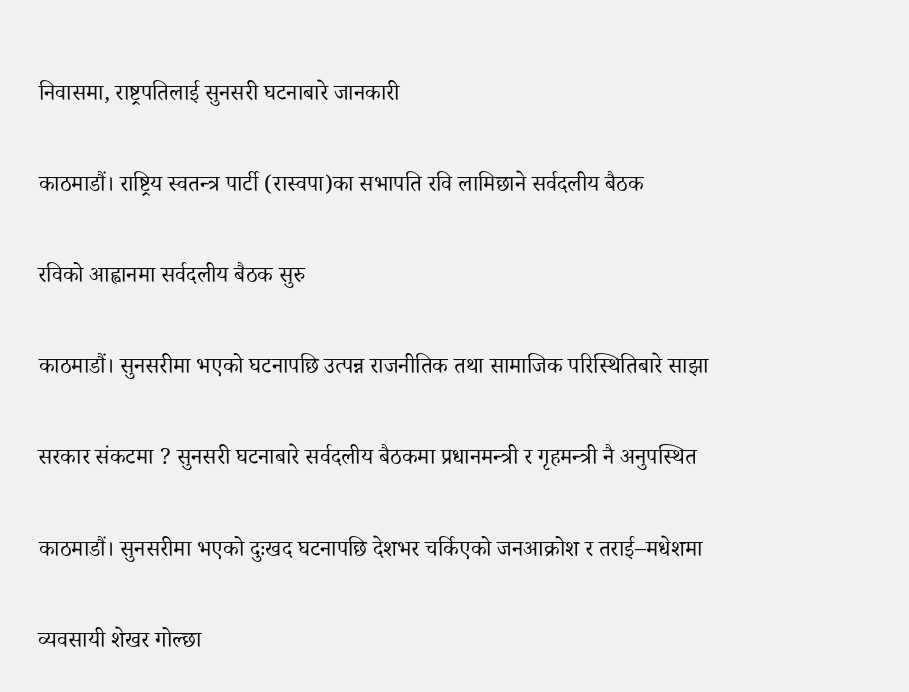निवासमा, राष्ट्रपतिलाई सुनसरी घटनाबारे जानकारी

काठमाडौं। राष्ट्रिय स्वतन्त्र पार्टी (रास्वपा)का सभापति रवि लामिछाने सर्वदलीय बैठक

रविको आह्वानमा सर्वदलीय बैठक सुरु

काठमाडौं। सुनसरीमा भएको घटनापछि उत्पन्न राजनीतिक तथा सामाजिक परिस्थितिबारे साझा

सरकार संकटमा ? सुनसरी घटनाबारे सर्वदलीय बैठकमा प्रधानमन्त्री र गृहमन्त्री नै अनुपस्थित

काठमाडौं। सुनसरीमा भएको दुःखद घटनापछि देशभर चर्किएको जनआक्रोश र तराई–मधेशमा

व्यवसायी शेखर गोल्छा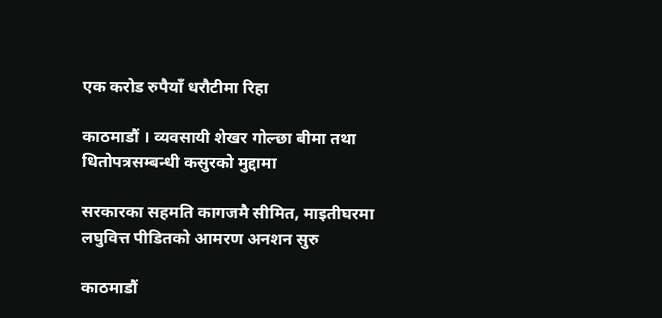एक करोड रुपैयाँ धरौटीमा रिहा

काठमाडौं । व्यवसायी शेखर गोल्छा बीमा तथा धितोपत्रसम्बन्धी कसुरको मुद्दामा

सरकारका सहमति कागजमै सीमित, माइतीघरमा लघुवित्त पीडितको आमरण अनशन सुरु

काठमाडौं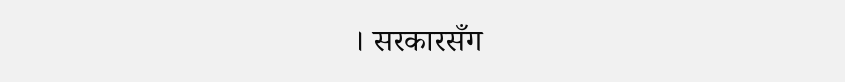। सरकारसँग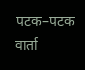पटक–पटक वार्ता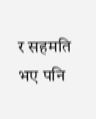र सहमति भए पनि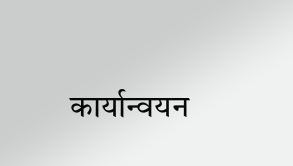कार्यान्वयन